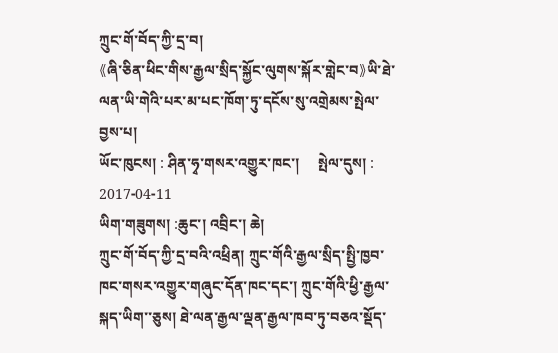ཀྲུང་གོ་བོད་ཀྱི་དྲ་བ།
《ཞི་ཅིན་ཕིང་གིས་རྒྱལ་སྲིད་སྐྱོང་ལུགས་སྐོར་གླེང་བ》ཡི་ཐེ་ལན་ཡི་གེའི་པར་མ་པང་ཁོག་ཏུ་དངོས་སུ་འགྲེམས་སྤེལ་བྱས་པ།
ཡོང་ཁུངས། : ཤིན་ཧྭ་གསར་འགྱུར་ཁང་།     སྤེལ་དུས། : 2017-04-11
ཡིག་གཟུགས། :ཆུང་། འབྲིང་། ཆེ།
ཀྲུང་གོ་བོད་ཀྱི་དྲ་བའི་འཕྲིན། ཀྲུང་གོའི་རྒྱལ་སྲིད་སྤྱི་ཁྱབ་ཁང་གསར་འགྱུར་གཞུང་དོན་ཁང་དང་། ཀྲུང་གོའི་ཕྱི་རྒྱལ་སྐད་ཡིག་་ཅུས། ཐེ་ལན་རྒྱལ་ལྡན་རྒྱལ་ཁབ་ཏུ་བཅའ་སྡོད་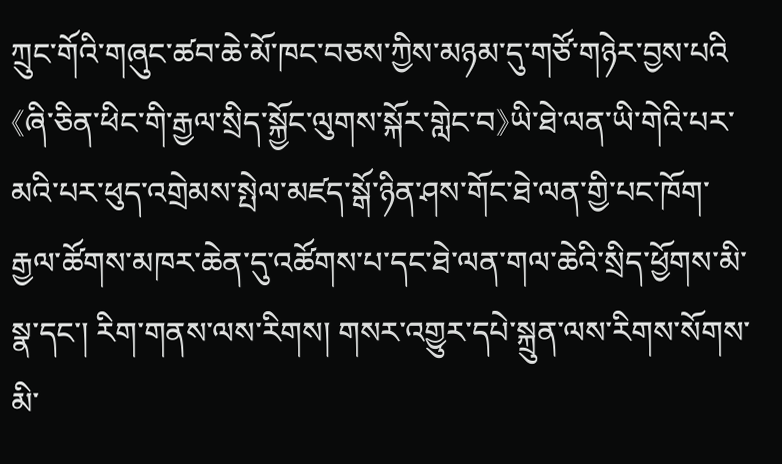ཀྲུང་གོའི་གཞུང་ཚབ་ཆེ་མོ་ཁང་བཅས་ཀྱིས་མཉམ་དུ་གཙོ་གཉེར་བྱས་པའི《ཞི་ཅིན་ཕིང་གི་རྒྱལ་སྲིད་སྐྱོང་ལུགས་སྐོར་གླེང་བ》ཡི་ཐེ་ལན་ཡི་གེའི་པར་མའི་པར་ཕུད་འགྲེམས་སྤེལ་མཛད་སྒོ་ཉིན་ཤས་གོང་ཐེ་ལན་གྱི་པང་ཁོག་རྒྱལ་ཚོགས་མཁར་ཆེན་དུ་འཚོགས་པ་དང་ཐེ་ལན་གལ་ཆེའི་སྲིད་ཕྱོགས་མི་སྣ་དང་། རིག་གནས་ལས་རིགས། གསར་འགྱུར་དཔེ་སྐྲུན་ལས་རིགས་སོགས་མི་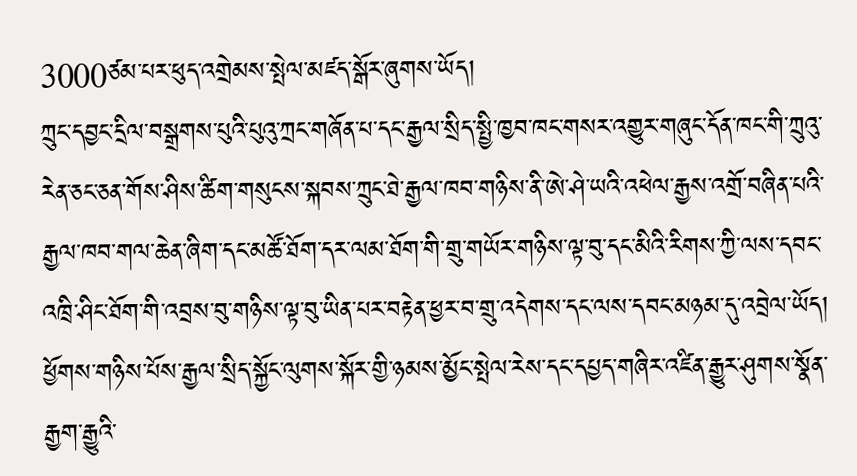3000ཙམ་པར་ཕུད་འགྲེམས་སྤེལ་མཛད་སྒོར་ཞུགས་ཡོད།
ཀྲུང་དབྱང་དྲིལ་བསྒྲགས་པུའི་པུའུ་ཀྲང་གཞོན་པ་དང་རྒྱལ་སྲིད་སྤྱི་ཁྱབ་ཁང་གསར་འགྱུར་གཞུང་དོན་ཁང་གི་ཀྲུའུ་རེན་ཅང་ཅན་གོས་ཤིས་ཚིག་གསུངས་སྐབས་ཀྲུང་ཐེ་རྒྱལ་ཁབ་གཉིས་ནི་ཨེ་ཤེ་ཡའི་འཕེལ་རྒྱས་འགྲོ་བཞིན་པའི་རྒྱལ་ཁབ་གལ་ཆེན་ཞིག་དང་མཚོ་ཐོག་དར་ལམ་ཐོག་གི་གྲུ་གཡོར་གཉིས་ལྟ་བུ་དང་མིའི་རིགས་ཀྱི་ལས་དབང་འཁྲི་ཤིང་ཐོག་གི་འབྲས་བུ་གཉིས་ལྟ་བུ་ཡིན་པར་བརྟེན་ཕྱར་བ་གྲུ་འདེགས་དང་ལས་དབང་མཉམ་དུ་འབྲེལ་ཡོད། ཕྱོགས་གཉིས་པོས་རྒྱལ་སྲིད་སྐྱོང་ལུགས་སྐོར་གྱི་ཉམས་མྱོང་སྤེལ་རེས་དང་དཔྱད་གཞིར་འཛིན་རྒྱུར་ཤུགས་སྣོན་རྒྱག་རྒྱུའི་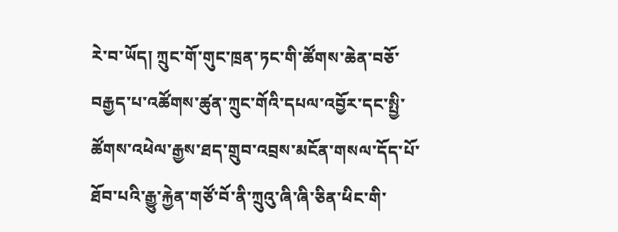རེ་བ་ཡོད། ཀྲུང་གོ་གུང་ཁྲན་ཏང་གི་ཚོགས་ཆེན་བཅོ་བརྒྱད་པ་འཚོགས་ཚུན་ཀྲུང་གོའི་དཔལ་འབྱོར་དང་སྤྱི་ཚོགས་འཕེལ་རྒྱས་ཐད་གྲུབ་འབྲས་མངོན་གསལ་དོད་པོ་ཐོབ་པའི་རྒྱུ་རྐྱེན་གཙོ་བོ་ནི་ཀྲུའུ་ཞི་ཞི་ཅིན་ཕིང་གི་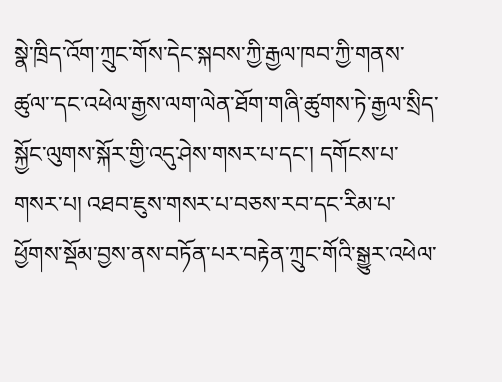སྣེ་ཁྲིད་འོག་ཀྲུང་གོས་དེང་སྐབས་ཀྱི་རྒྱལ་ཁབ་ཀྱི་གནས་ཚུལ་་དང་འཕེལ་རྒྱས་ལག་ལེན་ཐོག་གཞི་ཚུགས་ཏེ་རྒྱལ་སྲིད་སྐྱོང་ལུགས་སྐོར་གྱི་འདུ་ཤེས་གསར་པ་དང་། དགོངས་པ་གསར་པ། འཐབ་ཇུས་གསར་པ་བཅས་རབ་དང་རིམ་པ་ཕྱོགས་སྡོམ་བྱས་ནས་བཏོན་པར་བརྟེན་ཀྲུང་གོའི་སྒྱུར་འཕེལ་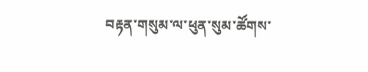བརྟན་གསུམ་ལ་ཕུན་སུམ་ཚོགས་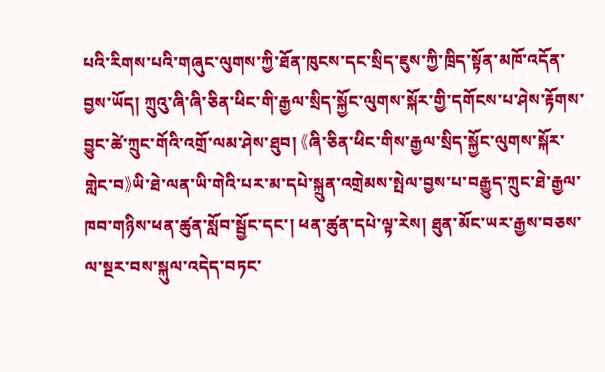པའི་རིགས་པའི་གཞུང་ལུགས་ཀྱི་ཐོན་ཁུངས་དང་སྲིད་ཇུས་ཀྱི་ཁྲིད་སྟོན་མཁོ་འདོན་བྱས་ཡོད། ཀྲུའུ་ཞི་ཞི་ཅིན་ཕིང་གི་རྒྱལ་སྲིད་སྐྱོང་ལུགས་སྐོར་གྱི་དགོངས་པ་ཤེས་རྟོགས་བྱུང་ཚེ་ཀྲུང་གོའི་འགྲོ་ལམ་ཤེས་ཐུབ། 《ཞི་ཅིན་ཕིང་གིས་རྒྱལ་སྲིད་སྐྱོང་ལུགས་སྐོར་གླེང་བ》ཡི་ཐེ་ལན་ཡི་གེའི་པར་མ་དཔེ་སྐྲུན་འགྲེམས་སྤེལ་བྱས་པ་བརྒྱུད་ཀྲུང་ཐེ་རྒྱལ་ཁབ་གཉིས་ཕན་ཚུན་སློབ་སྦྱོང་དང་། ཕན་ཚུན་དཔེ་ལྟ་རེས། ཐུན་མོང་ཡར་རྒྱས་བཅས་ལ་སྔར་བས་སྐུལ་འདེད་བཏང་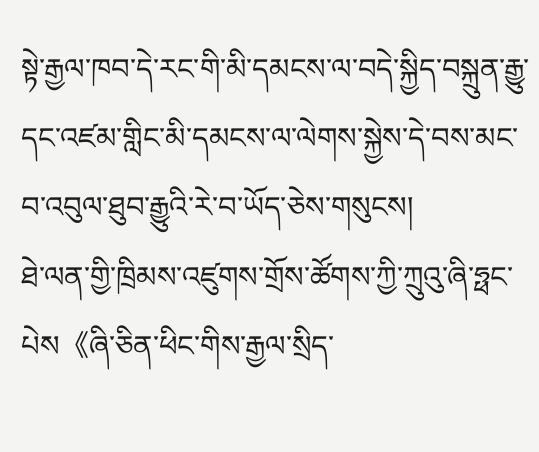སྟེ་རྒྱལ་ཁབ་དེ་རང་གི་མི་དམངས་ལ་བདེ་སྐྱིད་བསྐྲུན་རྒྱུ་དང་འཛམ་གླིང་མི་དམངས་ལ་ལེགས་སྐྱེས་དེ་བས་མང་བ་འབུལ་ཐུབ་རྒྱུའི་རེ་བ་ཡོད་ཅེས་གསུངས།
ཐེ་ལན་གྱི་ཁྲིམས་འཛུགས་གྲོས་ཚོགས་ཀྱི་ཀྲུའུ་ཞི་ཧྥང་པེས《ཞི་ཅིན་ཕིང་གིས་རྒྱལ་སྲིད་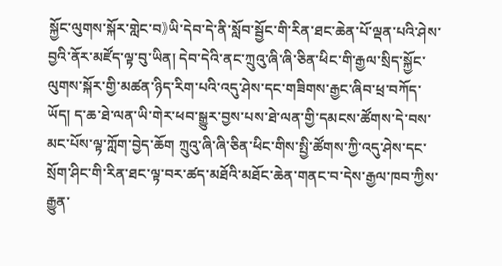སྐྱོང་ལུགས་སྐོར་གླེང་བ》ཡི་དེབ་དེ་ནི་སློབ་སྦྱོང་གི་རིན་ཐང་ཆེན་པོ་ལྡན་པའི་ཤེས་བྱའི་ནོར་མཛོད་ལྟ་བུ་ཡིན། དེབ་དེའི་ནང་ཀྲུའུ་ཞི་ཞི་ཅིན་ཕིང་གི་རྒྱལ་སྲིད་སྐྱོང་ལུགས་སྐོར་གྱི་མཚན་ཉིད་རིག་པའི་འདུ་ཤེས་དང་གཟིགས་རྒྱང་ཞིབ་ཕྲ་བཀོད་ཡོད། ད་ཆ་ཐེ་ལན་ཡི་གེར་ཕབ་སྒྱུར་བྱས་པས་ཐེ་ལན་གྱི་དམངས་ཚོགས་དེ་བས་མང་པོས་ལྟ་ཀློག་བྱེད་ཆོག ཀྲུའུ་ཞི་ཞི་ཅིན་ཕིང་གིས་སྤྱི་ཚོགས་ཀྱི་འདུ་ཤེས་དང་སྲོག་ཤིང་གི་རིན་ཐང་ལྟ་བར་ཚད་མཐོའི་མཐོང་ཆེན་གནང་བ་དེས་རྒྱལ་ཁབ་ཀྱིས་རྒྱུན་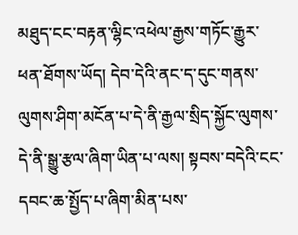མཐུད་ངང་བརྟན་ལྷིང་འཕེལ་རྒྱས་གཏོང་རྒྱུར་ཕན་ཐོགས་ཡོད། དེབ་དེའི་ནང་ད་དུང་གནས་ལུགས་ཤིག་མངོན་པ་དེ་ནི་རྒྱལ་སྲིད་སྐྱོང་ལུགས་དེ་ནི་སྒྱུ་རྩལ་ཞིག་ཡིན་པ་ལས། སྟབས་བདེའི་ངང་དབང་ཆ་སྤྱོད་པ་ཞིག་མིན་པས་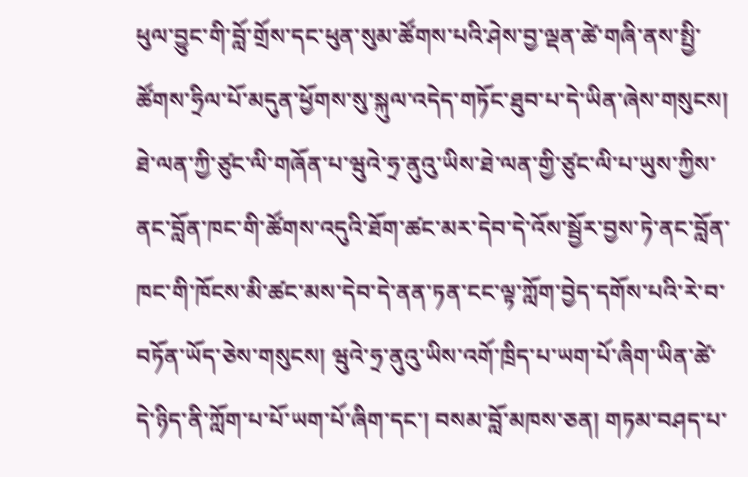ཕུལ་བྱུང་གི་བློ་གྲོས་དང་ཕུན་སུམ་ཚོགས་པའི་ཤེས་བྱ་ལྡན་ཚེ་གཞི་ནས་སྤྱི་ཚོགས་ཧྲིལ་པོ་མདུན་ཕྱོགས་སུ་སྐུལ་འདེད་གཏོང་ཐུབ་པ་དེ་ཡིན་ཞེས་གསུངས།
ཐེ་ལན་ཀྱི་ཙུང་ལི་གཞོན་པ་ཝུའེ་ཧྲ་ནུའུ་ཡིས་ཐེ་ལན་གྱི་ཙུང་ལི་པ་ཡུས་ཀྱིས་ནང་བློན་ཁང་གི་ཚོགས་འདུའི་ཐོག་ཚང་མར་དེབ་དེ་འོས་སྦྱོར་བྱས་ཏེ་ནང་བློན་ཁང་གི་ཁོངས་མི་ཚང་མས་དེབ་དེ་ནན་ཏན་ངང་ལྟ་ཀློག་བྱེད་དགོས་པའི་རེ་བ་བཏོན་ཡོད་ཅེས་གསུངས། ཝུའེ་ཧྲ་ནུའུ་ཡིས་འགོ་ཁྲིད་པ་ཡག་པོ་ཞིག་ཡིན་ཚེ་དེ་ཉིད་ནི་ཀློག་པ་པོ་ཡག་པོ་ཞིག་དང་། བསམ་བློ་མཁས་ཅན། གཏམ་བཤད་པ་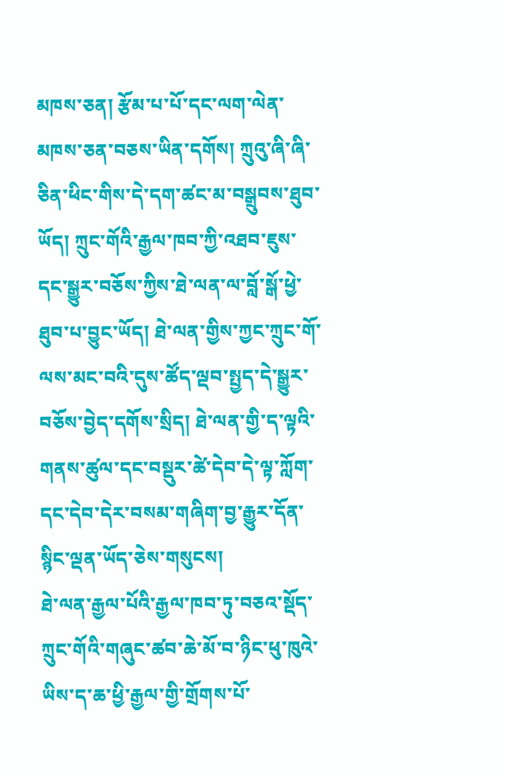མཁས་ཅན། རྩོམ་པ་པོ་དང་ལག་ལེན་མཁས་ཅན་བཅས་ཡིན་དགོས། ཀྲུའུ་ཞི་ཞི་ཅིན་ཕིང་གིས་དེ་དག་ཚང་མ་བསྒྲུབས་ཐུབ་ཡོད། ཀྲུང་གོའི་རྒྱལ་ཁབ་ཀྱི་འཐབ་ཇུས་དང་སྒྱུར་བཅོས་ཀྱིས་ཐེ་ལན་ལ་བློ་སྒོ་ཕྱེ་ཐུབ་པ་བྱུང་ཡོད། ཐེ་ལན་གྱིས་ཀྱང་ཀྲུང་གོ་ལས་མང་བའི་དུས་ཚོད་ལྡབ་སྤྱད་དེ་སྒྱུར་བཅོས་བྱེད་དགོས་སྲིད། ཐེ་ལན་གྱི་ད་ལྟའི་གནས་ཚུལ་དང་བསྡུར་ཚེ་དེབ་དེ་ལྟ་ཀློག་དང་དེབ་དེར་བསམ་གཞིག་བྱ་རྒྱུར་དོན་སྙིང་ལྡན་ཡོད་ཅེས་གསུངས།
ཐེ་ལན་རྒྱལ་པོའི་རྒྱལ་ཁབ་ཏུ་བཅའ་སྡོད་ཀྲུང་གོའི་གཞུང་ཚབ་ཆེ་མོ་བ་ཉིང་ཕུ་ཁུའེ་ཡིས་ད་ཆ་ཕྱི་རྒྱལ་གྱི་གྲོགས་པོ་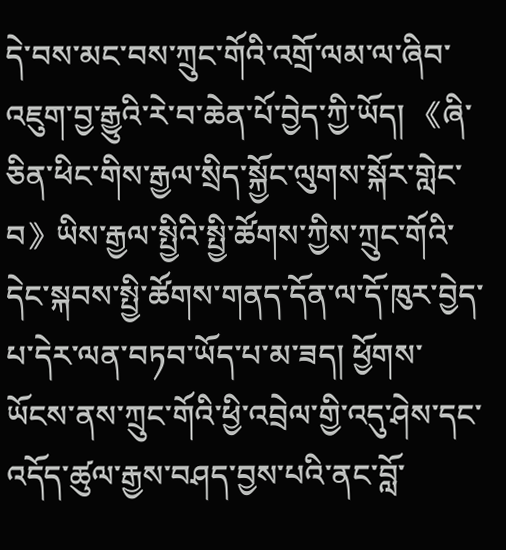དེ་བས་མང་བས་ཀྲུང་གོའི་འགྲོ་ལམ་ལ་ཞིབ་འཇུག་བྱ་རྒྱུའི་རེ་བ་ཆེན་པོ་བྱེད་ཀྱི་ཡོད། 《ཞི་ཅིན་ཕིང་གིས་རྒྱལ་སྲིད་སྐྱོང་ལུགས་སྐོར་གླེང་བ》ཡིས་རྒྱལ་སྤྱིའི་སྤྱི་ཚོགས་ཀྱིས་ཀྲུང་གོའི་དེང་སྐབས་སྤྱི་ཚོགས་གནད་དོན་ལ་དོ་ཁུར་བྱེད་པ་དེར་ལན་བཏབ་ཡོད་པ་མ་ཟད། ཕྱོགས་ཡོངས་ནས་ཀྲུང་གོའི་ཕྱི་འབྲེལ་གྱི་འདུ་ཤེས་དང་འདོད་ཚུལ་རྒྱས་བཤད་བྱས་པའི་ནང་བློ་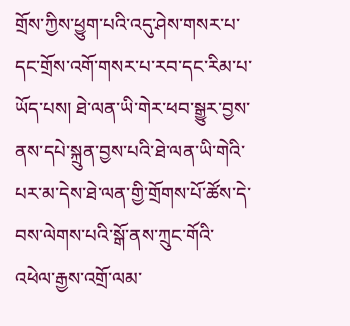གྲོས་ཀྱིས་ཕྱུག་པའི་འདུ་ཤེས་གསར་པ་དང་གྲོས་འགོ་གསར་པ་རབ་དང་རིམ་པ་ཡོད་པས། ཐེ་ལན་ཡི་གེར་ཕབ་སྒྱུར་བྱས་ནས་དཔེ་སྐྲུན་བྱས་པའི་ཐེ་ལན་ཡི་གེའི་པར་མ་དེས་ཐེ་ལན་གྱི་གྲོགས་པོ་ཚོས་དེ་བས་ལེགས་པའི་སྒོ་ནས་ཀྲུང་གོའི་འཕེལ་རྒྱས་འགྲོ་ལམ་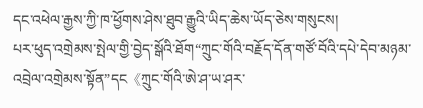དང་འཕེལ་རྒྱས་ཀྱི་ཁ་ཕྱོགས་ཤེས་ཐུབ་རྒྱུའི་ཡིད་ཆེས་ཡོད་ཅེས་གསུངས།
པར་ཕུད་འགྲེམས་སྤེལ་གྱི་བྱེད་སྒོའི་ཐོག“ཀྲུང་གོའི་བརྗོད་དོན་གཙོ་བོའི་དཔེ་དེབ་མཉམ་འབྲེལ་འགྲེམས་སྟོན”དང《ཀྲུང་གོའི་ཨེ་ཤ་ཡ་ཤར་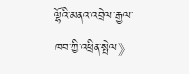ལྷོའི་མནའ་འབྲེལ་རྒྱལ་ཁབ་ཀྱི་འཕྲིན་སྤེལ》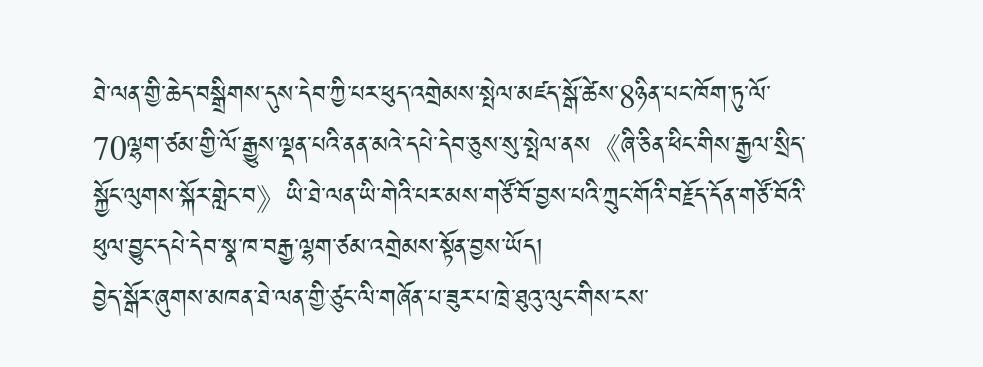ཐེ་ལན་གྱི་ཆེད་བསྒྲིགས་དུས་དེབ་ཀྱི་པར་ཕུད་འགྲེམས་སྤེལ་མཛད་སྒོ་ཚེས་8ཉིན་པང་ཁོག་ཏུ་ལོ་70ལྷག་ཙམ་གྱི་ལོ་རྒྱུས་ལྡན་པའི་ནན་མའེ་དཔེ་དེབ་ཅུས་སུ་སྤེལ་ནས《ཞི་ཅིན་ཕིང་གིས་རྒྱལ་སྲིད་སྐྱོང་ལུགས་སྐོར་གླེང་བ》ཡི་ཐེ་ལན་ཡི་གེའི་པར་མས་གཙོ་བོ་བྱས་པའི་ཀྲུང་གོའི་བརྗོད་དོན་གཙོ་བོའི་ཕུལ་བྱུང་དཔེ་དེབ་སྣ་ཁ་བརྒྱ་ལྷག་ཙམ་འགྲེམས་སྟོན་བྱས་ཡོད།
བྱེད་སྒོར་ཞུགས་མཁན་ཐེ་ལན་གྱི་ཙུང་ལི་གཞོན་པ་ཟུར་པ་ཁྲེ་ཐུའུ་ལུང་གིས་ངས་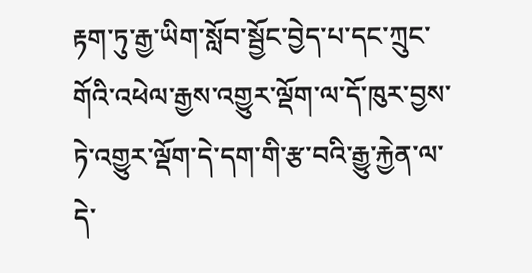རྟག་ཏུ་རྒྱ་ཡིག་སློབ་སྦྱོང་བྱེད་པ་དང་ཀྲུང་གོའི་འཕེལ་རྒྱས་འགྱུར་ལྡོག་ལ་དོ་ཁུར་བྱས་ཏེ་འགྱུར་ལྡོག་དེ་དག་གི་རྩ་བའི་རྒྱུ་རྐྱེན་ལ་དེ་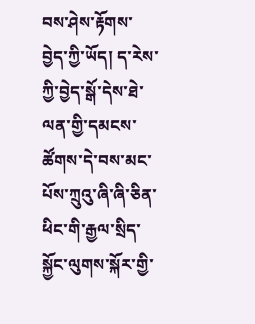བས་ཤེས་རྟོགས་བྱེད་ཀྱི་ཡོད། ད་རེས་ཀྱི་བྱེད་སྒོ་དེས་ཐེ་ལན་གྱི་དམངས་ཚོགས་དེ་བས་མང་པོས་ཀྲུའུ་ཞི་ཞི་ཅིན་ཕིང་གི་རྒྱལ་སྲིད་སྐྱོང་ལུགས་སྐོར་གྱི་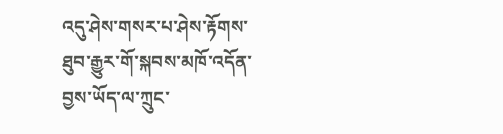འདུ་ཤེས་གསར་པ་ཤེས་རྟོགས་ཐུབ་རྒྱུར་གོ་སྐབས་མཁོ་འདོན་བྱས་ཡོད་ལ་ཀྲུང་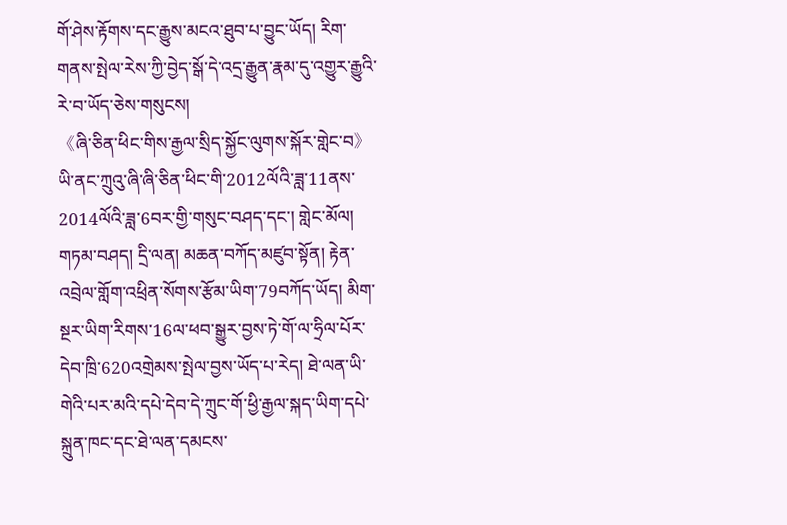གོ་ཤེས་རྟོགས་དང་རྒྱུས་མངའ་ཐུབ་པ་བྱུང་ཡོད། རིག་གནས་སྤེལ་རེས་ཀྱི་བྱེད་སྒོ་དེ་འདྲ་རྒྱུན་རྣམ་དུ་འགྱུར་རྒྱུའི་རེ་བ་ཡོད་ཅེས་གསུངས།
《ཞི་ཅིན་ཕིང་གིས་རྒྱལ་སྲིད་སྐྱོང་ལུགས་སྐོར་གླེང་བ》ཡི་ནང་ཀྲུའུ་ཞི་ཞི་ཅིན་ཕིང་གི་2012ལོའི་ཟླ་11ནས་2014ལོའི་ཟླ་6བར་གྱི་གསུང་བཤད་དང་། གླེང་མོལ། གཏམ་བཤད། དྲི་ལན། མཆན་བཀོད་མཛུབ་སྟོན། རྟེན་འབྲེལ་གློག་འཕྲིན་སོགས་རྩོམ་ཡིག་79བཀོད་ཡོད། མིག་སྔར་ཡིག་རིགས་16ལ་ཕབ་སྒྱུར་བྱས་ཏེ་གོ་ལ་ཧྲིལ་པོར་དེབ་ཁྲི་620འགྲེམས་སྤེལ་བྱས་ཡོད་པ་རེད། ཐེ་ལན་ཡི་གེའི་པར་མའི་དཔེ་དེབ་དེ་ཀྲུང་གོ་ཕྱི་རྒྱལ་སྐད་ཡིག་དཔེ་སྐྲུན་ཁང་དང་ཐེ་ལན་དམངས་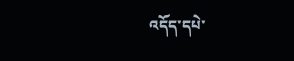འདོད་དཔེ་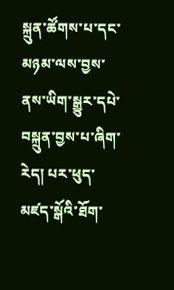སྐྲུན་ཚོགས་པ་དང་མཉམ་ལས་བྱས་ནས་ཡིག་སྒྱུར་དཔེ་བསྐྲུན་བྱས་པ་ཞིག་རེད། པར་ཕུད་མཛད་སྒོའི་ཐོག་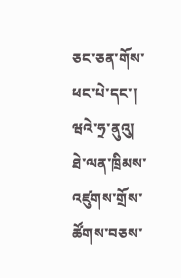ཅང་ཅན་གོས་ཕང་པེ་དང་། ཝའེ་ཧྲ་ནུའུ། ཐེ་ལན་ཁྲིམས་འཛུགས་གྲོས་ཚོགས་བཅས་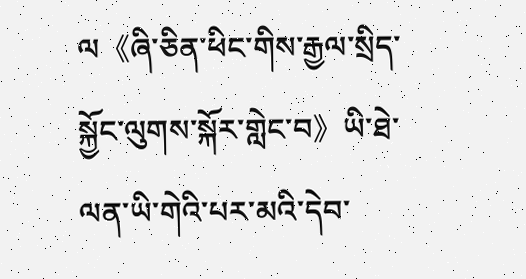ལ《ཞི་ཅིན་ཕིང་གིས་རྒྱལ་སྲིད་སྐྱོང་ལུགས་སྐོར་གླེང་བ》ཡི་ཐེ་ལན་ཡི་གེའི་པར་མའི་དེབ་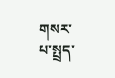གསར་པ་སྤྲད་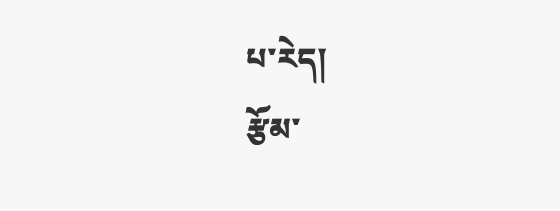པ་རེད།
རྩོམ་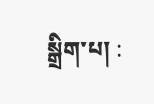སྒྲིག་པ། :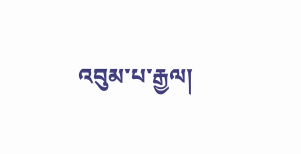འབུམ་པ་རྒྱལ།